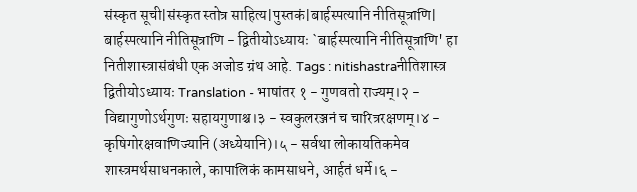संस्कृत सूची|संस्कृत स्तोत्र साहित्य|पुस्तकं|बार्हस्पत्यानि नीतिसूत्राणि| बार्हस्पत्यानि नीतिसूत्राणि - द्वितीयोऽध्यायः `बार्हस्पत्यानि नीतिसूत्राणि' हा नितीशास्त्रासंबंधी एक अजोड ग्रंथ आहे. Tags : nitishastraनीतिशास्त्र द्वितीयोऽध्यायः Translation - भाषांतर १ - गुणवतो राज्यम्।२ - विद्यागुणोऽर्थगुणः सहायगुणाश्च।३ - स्वकुलरञ्जनं च चारित्ररक्षणम्।४ - कृषिगोरक्षवाणिज्यानि (अध्येयानि)।५ - सर्वथा लोकायतिकमेव शास्त्रमर्थसाधनकाले, कापालिकं कामसाधने, आर्हतं धर्मे।६ -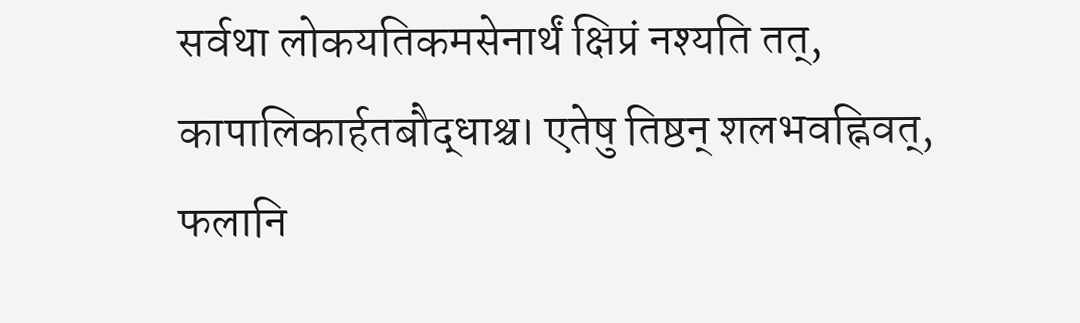सर्वथा लोकयतिकमसेनार्थं क्षिप्रं नश्यति तत्, कापालिकार्हतबौद्धाश्च। एतेषु तिष्ठन् शलभवह्निवत्, फलानि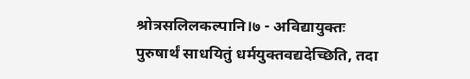श्रोत्रसलिलकल्पानि।७ - अविद्यायुक्तः पुरुषार्थं साधयितुं धर्मयुक्तवद्यदेच्छिति, तदा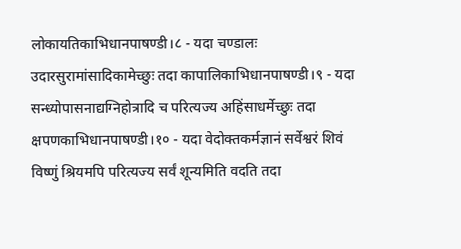लोकायतिकाभिधानपाषण्डी।८ - यदा चण्डालः उदारसुरामांसादिकामेच्छुः तदा कापालिकाभिधानपाषण्डी।९ - यदा सन्ध्योपासनाद्यग्निहोत्रादि च परित्यज्य अहिंसाधर्मेच्छुः तदा क्षपणकाभिधानपाषण्डी।१० - यदा वेदोक्तकर्मज्ञानं सर्वेश्वरं शिवं विष्णुं श्रियमपि परित्यज्य सर्वं शून्यमिति वदति तदा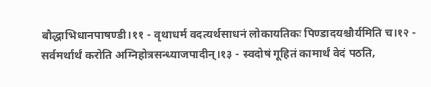बौद्धाभिधानपाषण्डी।११ - वृथाधर्म वदत्यर्थसाधनं लोकायतिकः पिण्डादयश्चौर्यमिति च।१२ - सर्वमर्थार्थं करोति अग्निहोत्रसन्ध्याजपादीन्।१३ - स्वदोषं गूहितं कामार्थं वेदं पठति,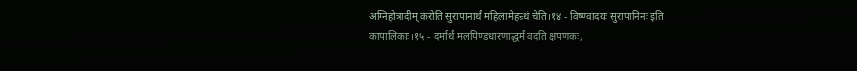अग्निहोत्रादीम् करोति सुरापानार्थं महिलामेहन्र्थं चेति।१४ - विष्ण्वादयः सुरापानिनः इति कापालिकाः।१५ - दर्मार्थं मलपिण्डधारणाद्धर्मं वदति क्षपणकः,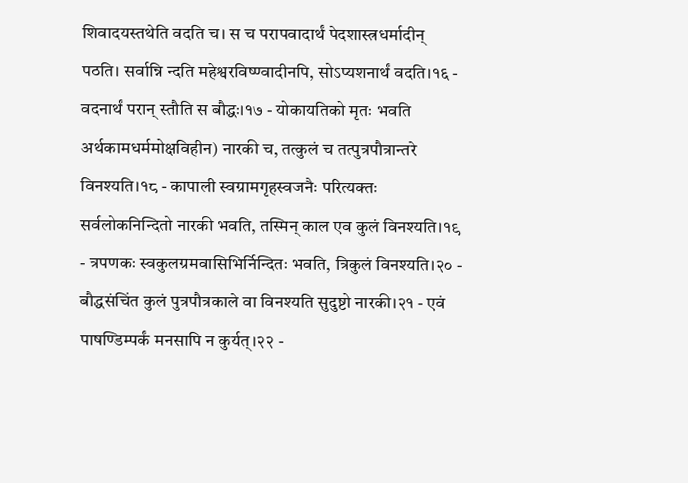शिवादयस्तथेति वदति च। स च परापवादार्थं पेदशास्त्रधर्मादीन् पठति। सर्वान्नि न्दति महेश्वरविष्ण्वादीनपि, सोऽप्यशनार्थं वदति।१६ - वदनार्थं परान् स्तौति स बौद्धः।१७ - योकायतिको मृतः भवति अर्थकामधर्ममोक्षविहीन) नारकी च, तत्कुलं च तत्पुत्रपौत्रान्तरे विनश्यति।१८ - कापाली स्वग्रामगृहस्वजनैः परित्यक्तः सर्वलोकनिन्दितो नारकी भवति, तस्मिन् काल एव कुलं विनश्यति।१९ - त्रपणकः स्वकुलग्रमवासिभिर्निन्दितः भवति, त्रिकुलं विनश्यति।२० - बौद्धसंचिंत कुलं पुत्रपौत्रकाले वा विनश्यति सुदुष्टो नारकी।२१ - एवं पाषण्डिम्पर्कं मनसापि न कुर्यत्।२२ -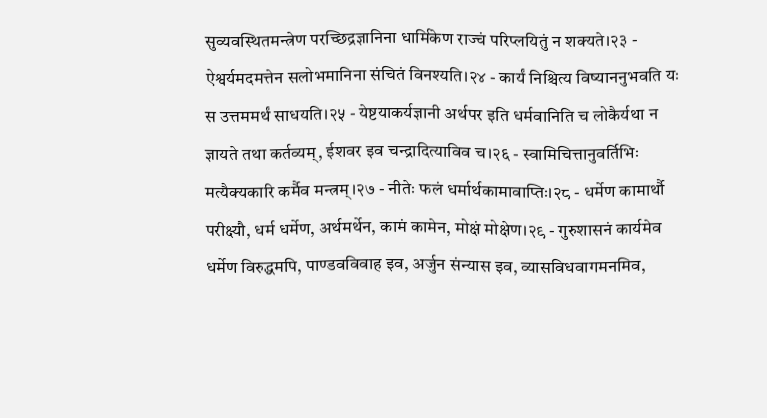सुव्यवस्थितमन्त्रेण परच्छिद्रज्ञानिना धार्मिकेण राज्चं परिप्लयितुं न शक्यते।२३ - ऐश्वर्यमदमत्तेन सलोभमानिना संचितं विनश्यति।२४ - कार्यं निश्चित्य विष्याननुभवति यः स उत्तममर्थं साधयति।२५ - येष्टयाकर्यज्ञानी अर्थपर इति धर्मवानिति च लोकैर्यथा न ज्ञायते तथा कर्तव्यम्, ईशवर इव चन्द्रादित्याविव च।२६ - स्वामिचित्तानुवर्तिभिः मत्यैक्यकारि कर्मैव मन्त्रम्।२७ - नीतेः फलं धर्मार्थकामावाप्तिः।२८ - धर्मेण कामार्थौ परीक्ष्यौ, धर्म धर्मेण, अर्थमर्थेन, कामं कामेन, मोक्षं मोक्षेण।२९ - गुरुशासनं कार्यमेव धर्मेण विरुद्धमपि, पाण्डवविवाह इव, अर्जुन संन्यास इव, व्यासविधवागमनमिव,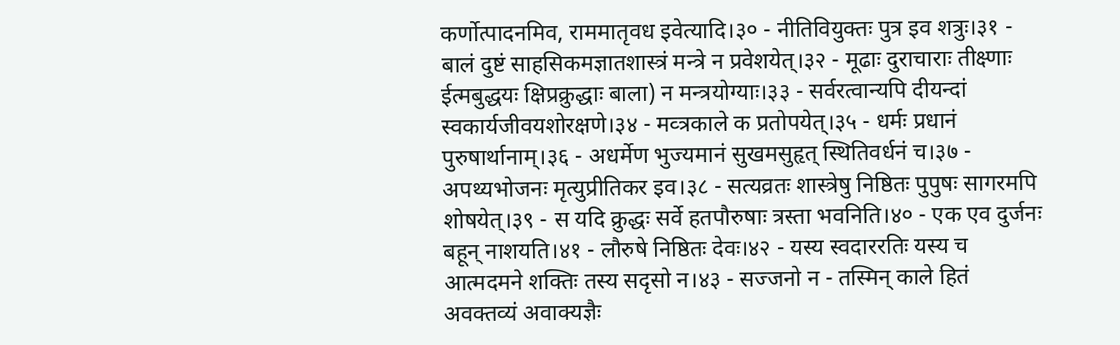कर्णोत्पादनमिव, राममातृवध इवेत्यादि।३० - नीतिवियुक्तः पुत्र इव शत्रुः।३१ - बालं दुष्टं साहसिकमज्ञातशास्त्रं मन्त्रे न प्रवेशयेत्।३२ - मूढाः दुराचाराः तीक्ष्णाः ईत्मबुद्धयः क्षिप्रक्रुद्धाः बाला) न मन्त्रयोग्याः।३३ - सर्वरत्वान्यपि दीयन्दां स्वकार्यजीवयशोरक्षणे।३४ - मव्त्रकाले क प्रतोपयेत्।३५ - धर्मः प्रधानं पुरुषार्थानाम्।३६ - अधर्मेण भुज्यमानं सुखमसुहृत् स्थितिवर्धनं च।३७ - अपथ्यभोजनः मृत्युप्रीतिकर इव।३८ - सत्यव्रतः शास्त्रेषु निष्ठितः पुपुषः सागरमपि शोषयेत्।३९ - स यदि क्रुद्धः सर्वे हतपौरुषाः त्रस्ता भवनिति।४० - एक एव दुर्जनः बहून् नाशयति।४१ - लौरुषे निष्ठितः देवः।४२ - यस्य स्वदाररतिः यस्य च आत्मदमने शक्तिः तस्य सदृसो न।४३ - सज्जनो न - तस्मिन् काले हितं अवक्तव्यं अवाक्यज्ञैः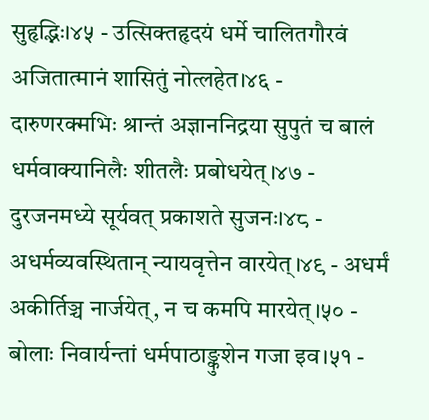सुहृद्भिः।४५ - उत्सिक्तहृदयं धर्मे चालितगौरवं अजितात्मानं शासितुं नोत्लहेत।४६ - दारुणरक्मभिः श्रान्तं अज्ञाननिद्रया सुपुतं च बालं धर्मवाक्यानिलैः शीतलैः प्रबोधयेत्।४७ - दुरजनमध्ये सूर्यवत् प्रकाशते सुजनः।४८ - अधर्मव्यवस्थितान् न्यायवृत्तेन वारयेत्।४९ - अधर्मं अकीर्तिञ्च नार्जयेत्, न च कमपि मारयेत्।५० - बोलाः निवार्यन्तां धर्मपाठाङ्कुशेन गजा इव।५१ -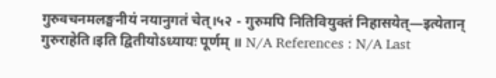गुरुवचनमलङ्घनीयं नयानुगतं चेत्।५२ - गुरुमपि नितिवियुक्तं निहासयेत्—इत्येतान् गुरुराहेति।इति द्वितीयोऽध्यायः पूर्णम् ॥ N/A References : N/A Last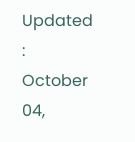Updated : October 04,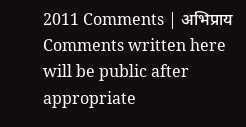2011 Comments | अभिप्राय Comments written here will be public after appropriate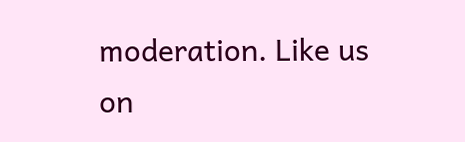moderation. Like us on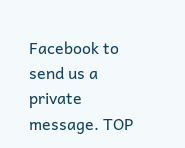Facebook to send us a private message. TOP